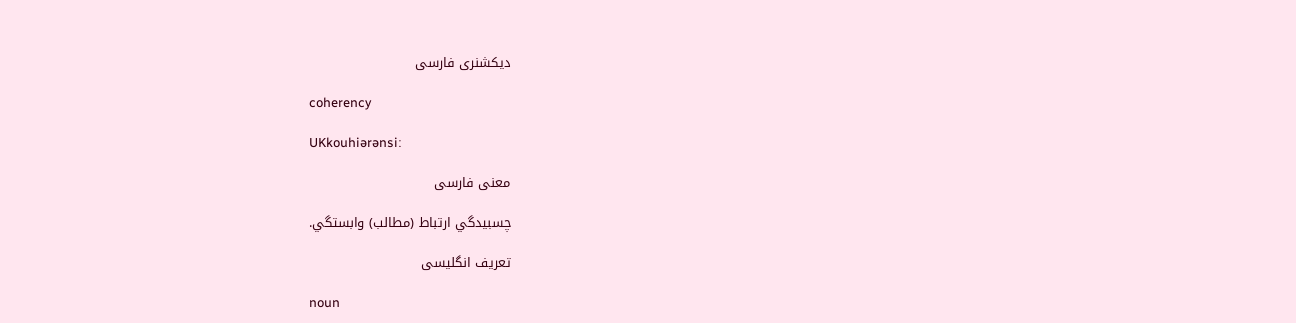دیکشنری فارسی

coherency

UKkouhiərənsiː

معنی فارسی

چسبيدگي ارتباط (مطالب) وابستگي.

تعریف انگلیسی

noun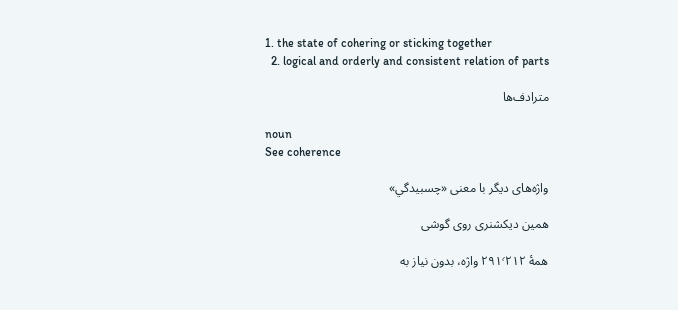1. the state of cohering or sticking together
  2. logical and orderly and consistent relation of parts

مترادف‌ها

noun
See coherence

واژه‌های دیگر با معنی «چسبيدگي»

همین دیکشنری روی گوشی

همهٔ ۲۹۱٬۲۱۲ واژه، بدون نیاز به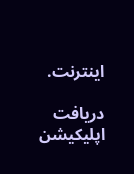اینترنت.

دریافت اپلیکیشن